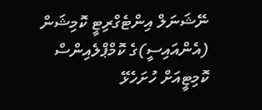ނޭޝަނަލް އިންޓެގްރިޓީ ކޮމިޝަން (އެންއައިސީ)ގެ ކޮމްޕްލެއިންސް ކޮމިޓީއަށް ހުށަހެޅޭ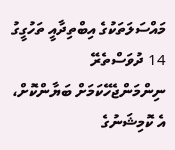މައްސަލަތަކުގެ އިބްތިދާއީ ތަހުގީގު 14 ދުވަސްތެރޭ ނިންމަންޖެހޭކަމަށް ބަޔާންކޮށް، އެ ކޮމިޝަނުގެ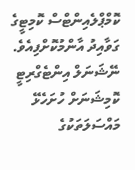ކޮމްޕްލެއިންޓްސް ކޮމިޓީގެ ގަވާއިދު އާންމުކޮށްފިއެވެ.
ނޭޝަނަލް އިންޓެގްރިޓީ ކޮމިޝަނަށް ހުށަހެޅޭ މައްސަލަތަކުގެ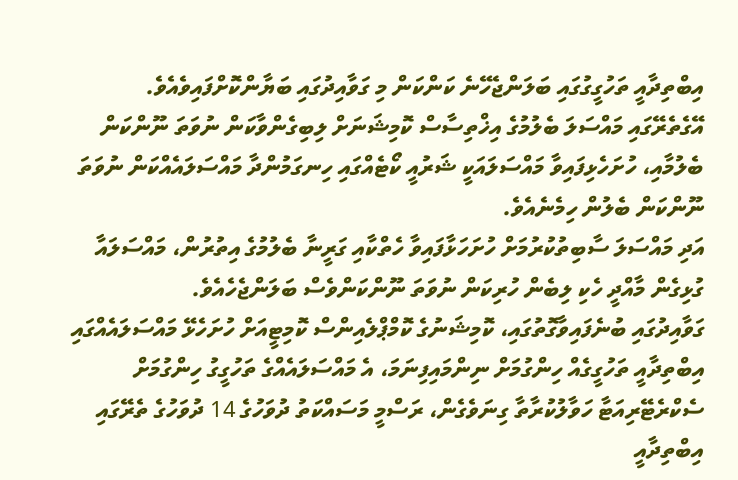އިބްތިދާއީ ތަހުގީގުގައި ބަލަންޖެހޭނެ ކަންކަން މި ގަވާއިދުގައި ބަޔާންކޮށްފައިވެއެވެ.
އޭގެތެރޭގައި މައްސަލަ ބެލުމުގެ އިޚްތިސާސް ކޮމިޝަނަށް ލިބިގެންވާކަން ނުވަތަ ނޫންކަން ބެލުމާއި، ހުށަހެޅިފައިވާ މައްސަލައަކީ ޝަރުއީ ކޯޓެއްގައި ހިނގަމުންދާ މައްސަލައެއްކަން ނުވަތަ ނޫންކަން ބެލުން ހިމެނެއެވެ.
އަދި މައްސަލަ ސާބިތުކުރުމަށް ހުށަހަޅާފައިވާ ހެތްކާއި ގަރީނާ ބެލުމުގެ އިތުރުން، މައްސަލައާ ގުޅިގެން މާއްދީ ހެކި ލިބެން ހުރިކަން ނުވަތަ ނޫންކަންވެސް ބަލަންޖެހެއެވެ.
ގަވާއިދުގައި ބުނެފައިވާގޮތުގައި، ކޮމިޝަނުގެ ކޮމްޕްލެއިންސް ކޮމިޓީއަށް ހުށަހެޅޭ މައްސަލައެއްގައި އިބްތިދާއީ ތަހުގީގެއް ހިންގުމަށް ނިންމައިފިނަމަ، އެ މައްސަލައެއްގެ ތަހުގީގު ހިންގުމަށް ސެކްރެޓޭރިއަޓާ ހަވާލުކުރާތާ ގިނަވެގެން، ރަސްމީ މަސައްކަތު ދުވަހުގެ 14 ދުވަހުގެ ތެރޭގައި އިބްތިދާއީ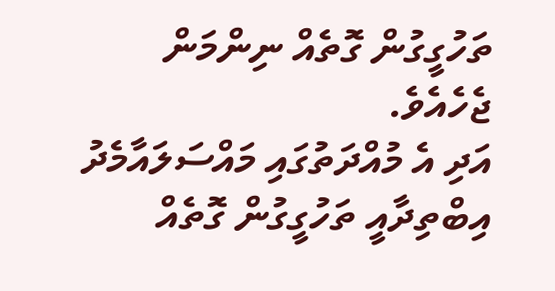ތަހުގީގުން ގޮތެއް ނިންމަން ޖެހެއެވެ.
އަދި އެ މުއްދަތުގައި މައްސަލައާމެދު އިބްތިދާއީ ތަހުގީގުން ގޮތެއް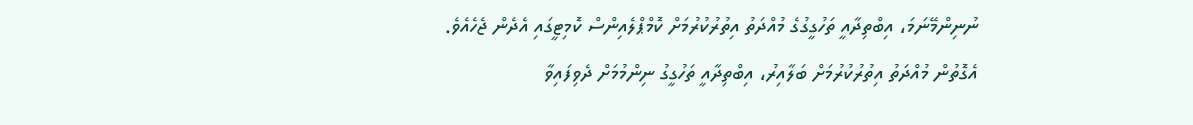ނުނިންމޭނަމަ، އިބްތިދާއީ ތަހުގީގުގެ މުއްދަތު އިތުރުކުރުމަށް ކޮމްޕްލެއިންސް ކޮމިޓީގައި އެދެން ޖެހެއެވެ.
އެގޮތުން މުއްދަތު އިތުރުކުރުމަށް ބަލާއިރު، އިބްތިދާއީ ތަހުގީގު ނިންމުމަށް ދެވިފައިވާ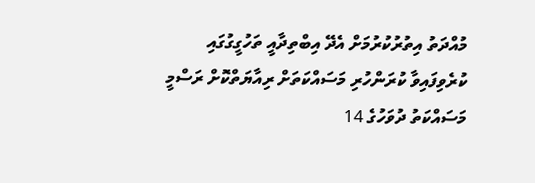މުއްދަތު އިތުރުކުރުމަށް އެދޭ އިބްތިދާއީ ތަހުގީގުގައި ކުރެވިފައިވާ ކުރަންހުރި މަސައްކަތަށް ރިއާޔަތްކޮށް ރަސްމީ މަސައްކަތު ދުވަހުގެ 14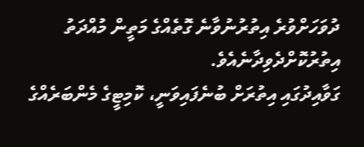ދުވަހަށްވުރެ އިތުރުނުވާނެ ގޮތެއްގެ މަތީން މުއްދަތު އިތުރުކޮށްދެވިދާނެއެވެ.
ގަވާއިދުގައި އިތުރަށް ބުނެފައިވަނީ، ކޮމިޓީގެ މެންބަރެއްގެ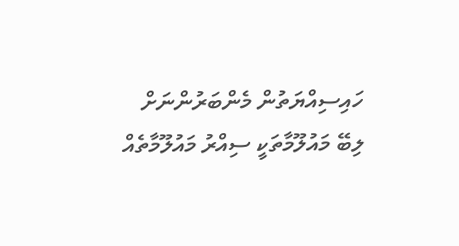ހައިސިއްޔަތުން މެންބަރުންނަށް ލިބޭ މައުލޫމާތަކީ ސިއްރު މައުލޫމާތެއް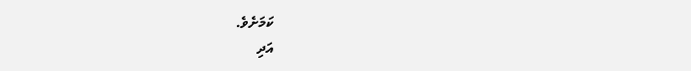ކަމަށެވެ.
އަދި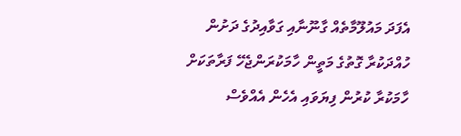އެފަދަ މައުލޫމާތެއް ގާނޫނާއި ގަވާއިދުގެ ދަށުން ހުއްދަކުރާ ގޮތުގެ މަތީން ހާމަކުރަންޖެހޭ ފަރާތަކަށް ހާމަކުރާ ކުރުން ފިޔަވައި އެހެން އެއްވެސް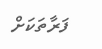ފަރާތަކަށް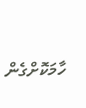ހާމަކޮށްގެން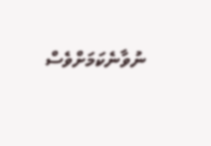ނުވާނެކަމަށްވެސް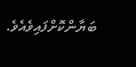ބަޔާންކޮށްފައިވެއެވެ.